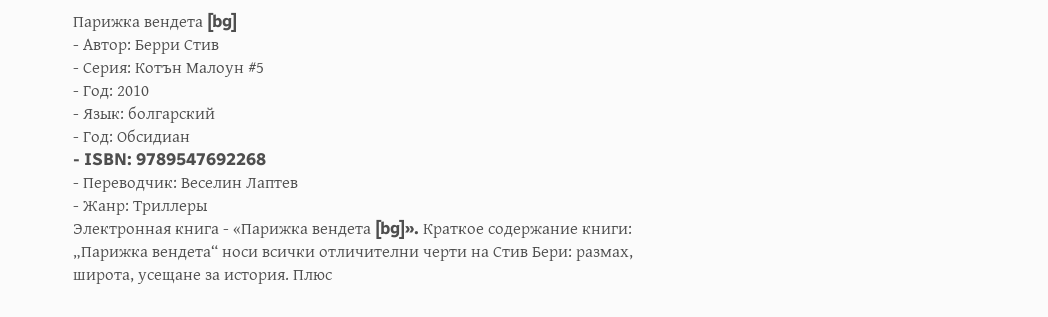Парижка вендета [bg]
- Автор: Берри Стив
- Серия: Котън Малоун #5
- Год: 2010
- Язык: болгарский
- Год: Обсидиан
- ISBN: 9789547692268
- Переводчик: Веселин Лаптев
- Жанр: Триллеры
Электронная книга - «Парижка вендета [bg]». Краткое содержание книги:
„Парижка вендета“ носи всички отличителни черти на Стив Бери: размах, широта, усещане за история. Плюс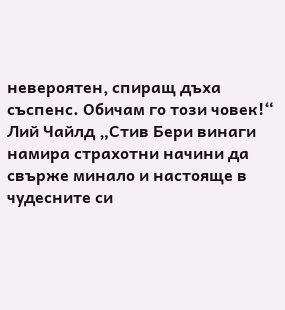невероятен, спиращ дъха съспенс. Обичам го този човек!“
Лий Чайлд „Стив Бери винаги намира страхотни начини да свърже минало и настояще в чудесните си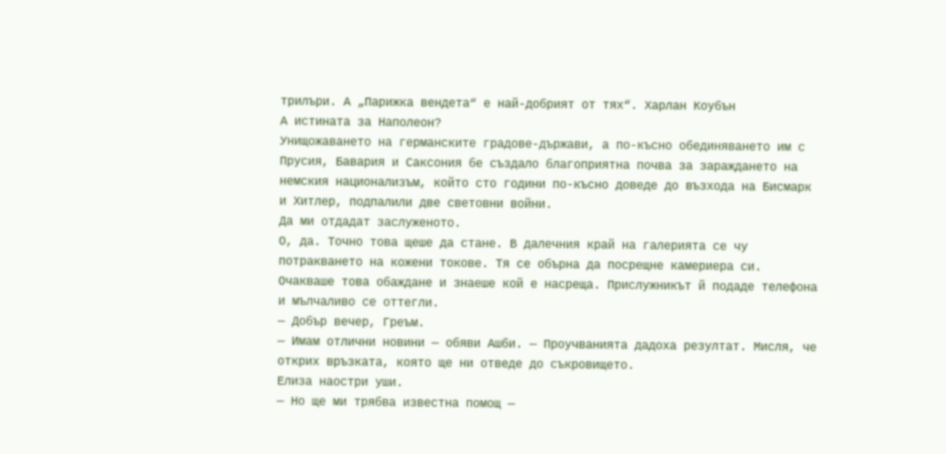трилъри. А „Парижка вендета“ е най-добрият от тях“. Харлан Коубън
А истината за Наполеон?
Унищожаването на германските градове-държави, а по-късно обединяването им с Прусия, Бавария и Саксония бе създало благоприятна почва за зараждането на немския национализъм, който сто години по-късно доведе до възхода на Бисмарк и Хитлер, подпалили две световни войни.
Да ми отдадат заслуженото.
О, да. Точно това щеше да стане. В далечния край на галерията се чу потракването на кожени токове. Тя се обърна да посрещне камериера си. Очакваше това обаждане и знаеше кой е насреща. Прислужникът й подаде телефона и мълчаливо се оттегли.
— Добър вечер, Греъм.
— Имам отлични новини — обяви Ашби. — Проучванията дадоха резултат. Мисля, че открих връзката, която ще ни отведе до съкровището.
Елиза наостри уши.
— Но ще ми трябва известна помощ —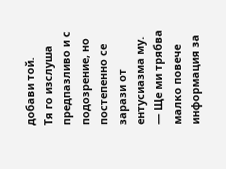добави той.
Тя го изслуша предпазливо и с подозрение, но постепенно се зарази от ентусиазма му.
— Ще ми трябва малко повече информация за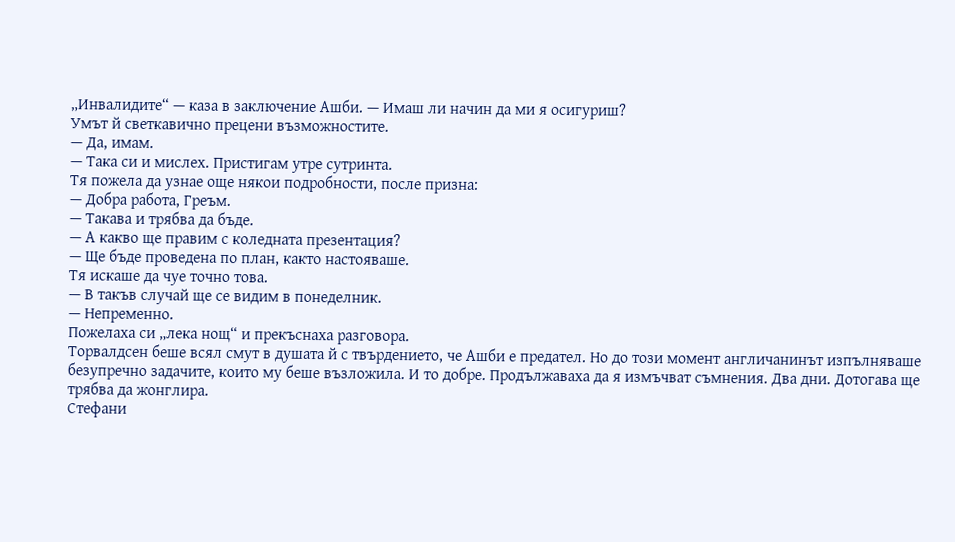„Инвалидите“ — каза в заключение Ашби. — Имаш ли начин да ми я осигуриш?
Умът й светкавично прецени възможностите.
— Да, имам.
— Така си и мислех. Пристигам утре сутринта.
Тя пожела да узнае още някои подробности, после призна:
— Добра работа, Греъм.
— Такава и трябва да бъде.
— А какво ще правим с коледната презентация?
— Ще бъде проведена по план, както настояваше.
Тя искаше да чуе точно това.
— В такъв случай ще се видим в понеделник.
— Непременно.
Пожелаха си „лека нощ“ и прекъснаха разговора.
Торвалдсен беше всял смут в душата й с твърдението, че Ашби е предател. Но до този момент англичанинът изпълняваше безупречно задачите, които му беше възложила. И то добре. Продължаваха да я измъчват съмнения. Два дни. Дотогава ще трябва да жонглира.
Стефани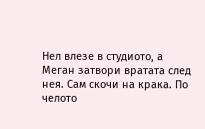Нел влезе в студиото, а Меган затвори вратата след нея. Сам скочи на крака. По челото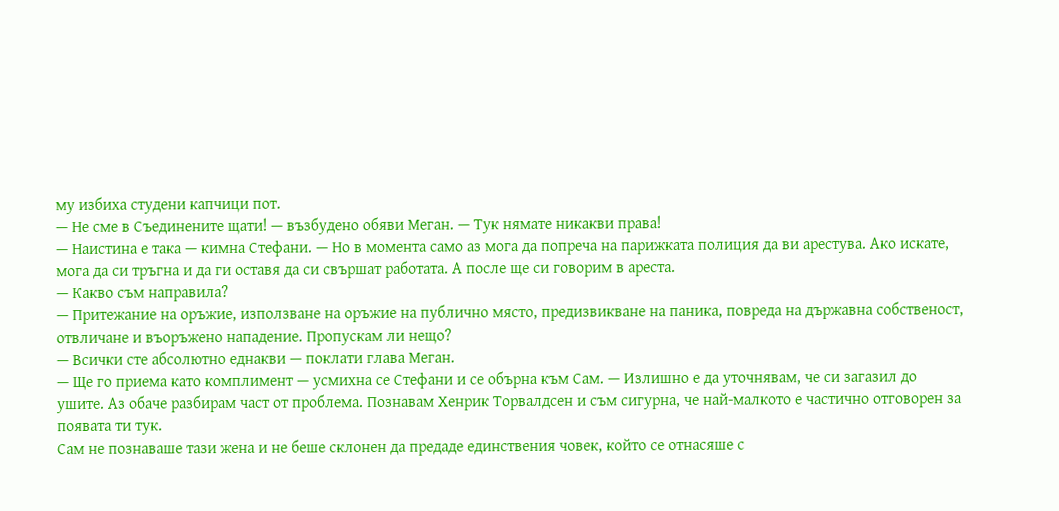му избиха студени капчици пот.
— Не сме в Съединените щати! — възбудено обяви Меган. — Тук нямате никакви права!
— Наистина е така — кимна Стефани. — Но в момента само аз мога да попреча на парижката полиция да ви арестува. Ако искате, мога да си тръгна и да ги оставя да си свършат работата. А после ще си говорим в ареста.
— Какво съм направила?
— Притежание на оръжие, използване на оръжие на публично място, предизвикване на паника, повреда на държавна собственост, отвличане и въоръжено нападение. Пропускам ли нещо?
— Всички сте абсолютно еднакви — поклати глава Меган.
— Ще го приема като комплимент — усмихна се Стефани и се обърна към Сам. — Излишно е да уточнявам, че си загазил до ушите. Аз обаче разбирам част от проблема. Познавам Хенрик Торвалдсен и съм сигурна, че най-малкото е частично отговорен за появата ти тук.
Сам не познаваше тази жена и не беше склонен да предаде единствения човек, който се отнасяше с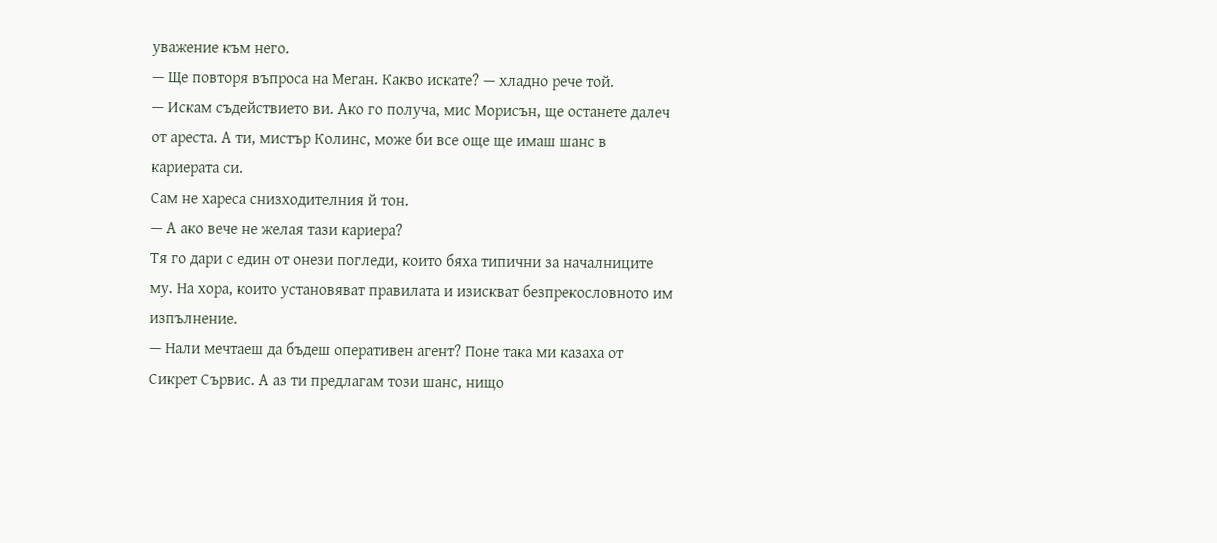уважение към него.
— Ще повторя въпроса на Меган. Какво искате? — хладно рече той.
— Искам съдействието ви. Ако го получа, мис Морисън, ще останете далеч от ареста. А ти, мистър Колинс, може би все още ще имаш шанс в кариерата си.
Сам не хареса снизходителния й тон.
— А ако вече не желая тази кариера?
Тя го дари с един от онези погледи, които бяха типични за началниците му. На хора, които установяват правилата и изискват безпрекословното им изпълнение.
— Нали мечтаеш да бъдеш оперативен агент? Поне така ми казаха от Сикрет Сървис. А аз ти предлагам този шанс, нищо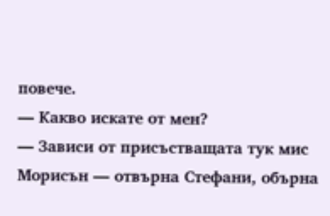повече.
— Какво искате от мен?
— Зависи от присъстващата тук мис Морисън — отвърна Стефани, обърна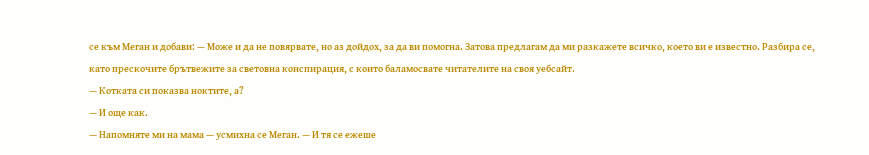се към Меган и добави: — Може и да не повярвате, но аз дойдох, за да ви помогна. Затова предлагам да ми разкажете всичко, което ви е известно. Разбира се, като прескочите брътвежите за световна конспирация, с които баламосвате читателите на своя уебсайт.
— Котката си показва ноктите, а?
— И още как.
— Напомняте ми на мама — усмихна се Меган. — И тя се ежеше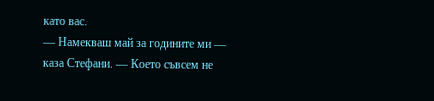като вас.
— Намекваш май за годините ми — каза Стефани. — Което съвсем не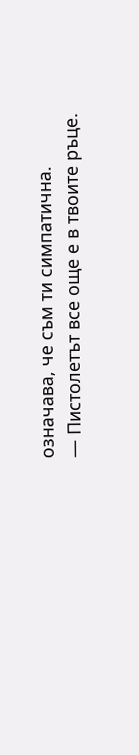означава, че съм ти симпатична.
— Пистолетът все още е в твоите ръце.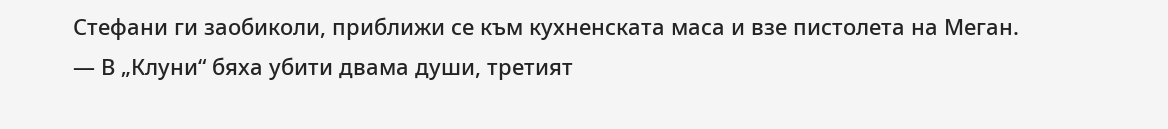Стефани ги заобиколи, приближи се към кухненската маса и взе пистолета на Меган.
— В „Клуни“ бяха убити двама души, третият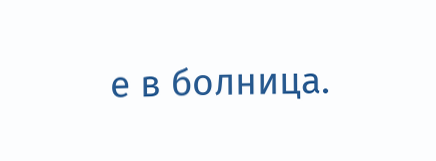е в болница.